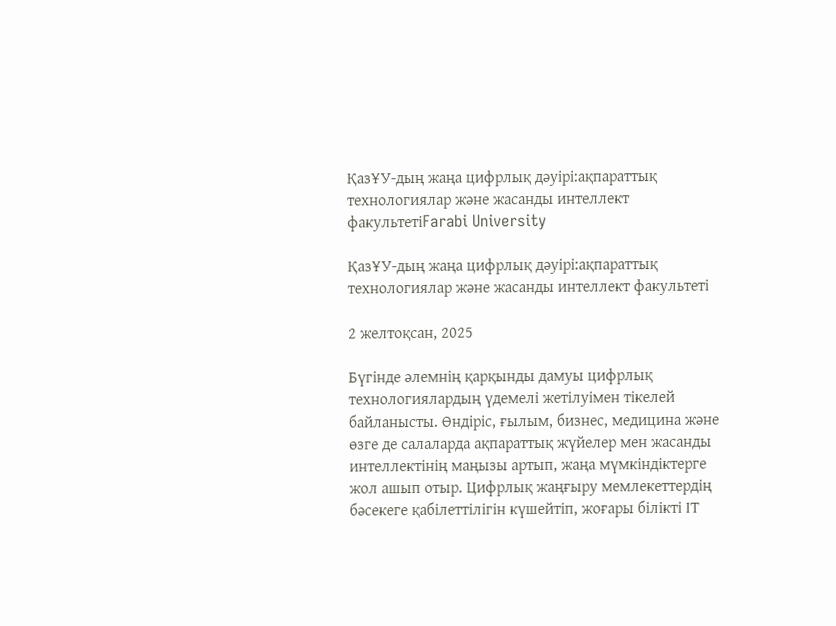ҚазҰУ-дың жаңа цифрлық дәуірі:ақпараттық технологиялар және жасанды интеллект факультетіFarabi University

ҚазҰУ-дың жаңа цифрлық дәуірі:ақпараттық технологиялар және жасанды интеллект факультеті

2 желтоқсан, 2025

Бүгінде әлемнің қарқынды дамуы цифрлық технологиялардың үдемелі жетілуімен тікелей байланысты. Өндіріс, ғылым, бизнес, медицина және өзге де салаларда ақпараттық жүйелер мен жасанды интеллектінің маңызы артып, жаңа мүмкіндіктерге жол ашып отыр. Цифрлық жаңғыру мемлекеттердің бәсекеге қабілеттілігін күшейтіп, жоғары білікті ІТ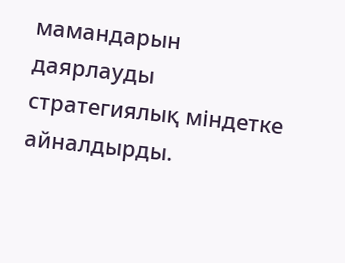мамандарын даярлауды стратегиялық міндетке айналдырды.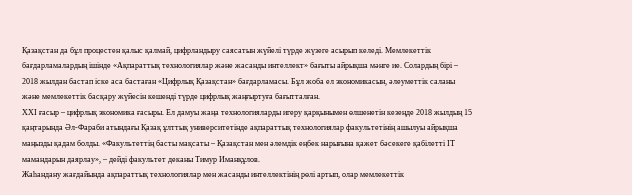Қазақстан да бұл процестен қалыс қалмай, цифрландыру саясатын жүйелі түрде жүзеге асырып келеді. Мемлекеттік бағдарламалардың ішінде «Ақпараттық технологиялар және жасанды интеллект» бағыты айрықша мәнге ие. Солардың бірі – 2018 жылдан бастап іске аса бастаған «Цифрлық Қазақстан» бағдарламасы. Бұл жоба ел экономикасын, әлеуметтік саланы және мемлекеттік басқару жүйесін кешенді түрде цифрлық жаңғыртуға бағытталған.
ХХІ ғасыр – цифрлық экономика ғасыры. Ел дамуы жаңа технологияларды игеру қарқынымен өлшенетін кезеңде 2018 жылдың 15 қаңтарында Әл-Фараби атындағы Қазақ ұлттық университетінде ақпараттық технологиялар факультетінің ашылуы айрықша маңызды қадам болды. «Факультеттің басты мақсаты – Қазақстан мен әлемдік еңбек нарығына қажет бәсекеге қабілетті ІТ мамандарын даярлау», – дейді факультет деканы Тимур Иманқұлов.
Жаһандану жағдайында ақпараттық технологиялар мен жасанды интеллектінің рөлі артып, олар мемлекеттік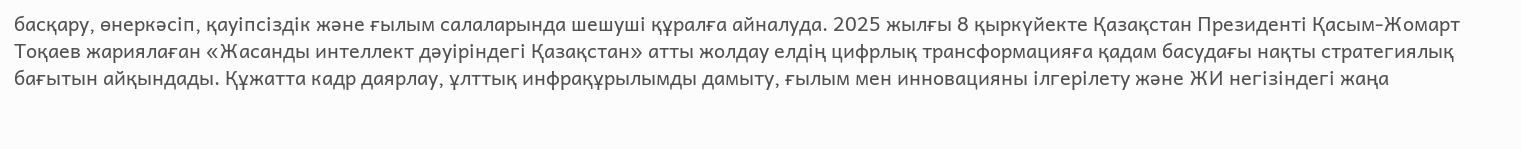басқару, өнеркәсіп, қауіпсіздік және ғылым салаларында шешуші құралға айналуда. 2025 жылғы 8 қыркүйекте Қазақстан Президенті Қасым-Жомарт Тоқаев жариялаған «Жасанды интеллект дәуіріндегі Қазақстан» атты жолдау елдің цифрлық трансформацияға қадам басудағы нақты стратегиялық бағытын айқындады. Құжатта кадр даярлау, ұлттық инфрақұрылымды дамыту, ғылым мен инновацияны ілгерілету және ЖИ негізіндегі жаңа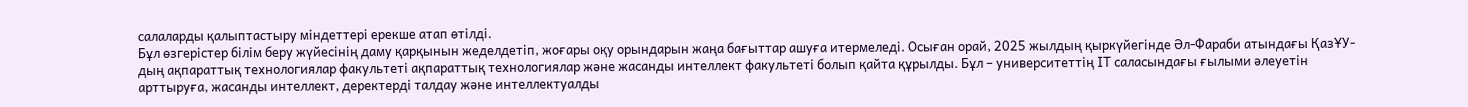салаларды қалыптастыру міндеттері ерекше атап өтілді.
Бұл өзгерістер білім беру жүйесінің даму қарқынын жеделдетіп, жоғары оқу орындарын жаңа бағыттар ашуға итермеледі. Осыған орай, 2025 жылдың қыркүйегінде Әл-Фараби атындағы ҚазҰУ-дың ақпараттық технологиялар факультеті ақпараттық технологиялар және жасанды интеллект факультеті болып қайта құрылды. Бұл – университеттің ІТ саласындағы ғылыми әлеуетін арттыруға, жасанды интеллект, деректерді талдау және интеллектуалды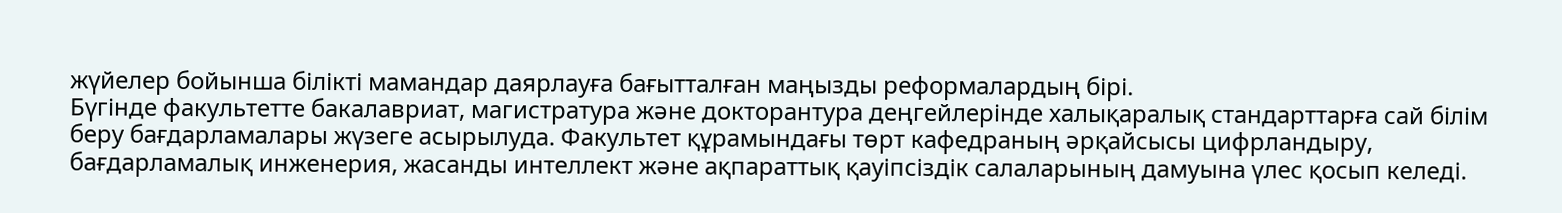жүйелер бойынша білікті мамандар даярлауға бағытталған маңызды реформалардың бірі.
Бүгінде факультетте бакалавриат, магистратура және докторантура деңгейлерінде халықаралық стандарттарға сай білім беру бағдарламалары жүзеге асырылуда. Факультет құрамындағы төрт кафедраның әрқайсысы цифрландыру, бағдарламалық инженерия, жасанды интеллект және ақпараттық қауіпсіздік салаларының дамуына үлес қосып келеді.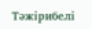Тәжірибелі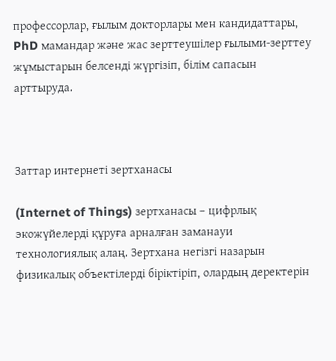профессорлар, ғылым докторлары мен кандидаттары, PhD мамандар және жас зерттеушілер ғылыми-зерттеу жұмыстарын белсенді жүргізіп, білім сапасын арттыруда.



Заттар интернеті зертханасы

(Internet of Things) зертханасы – цифрлық экожүйелерді құруға арналған заманауи технологиялық алаң. Зертхана негізгі назарын физикалық объектілерді біріктіріп, олардың деректерін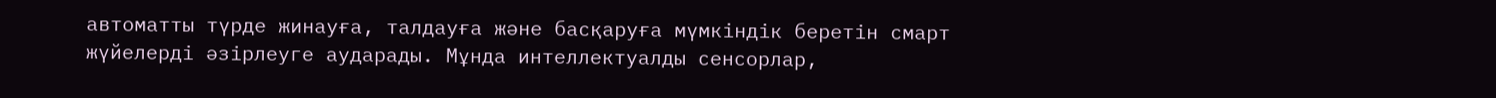автоматты түрде жинауға, талдауға және басқаруға мүмкіндік беретін смарт жүйелерді әзірлеуге аударады. Мұнда интеллектуалды сенсорлар,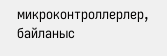микроконтроллерлер, байланыс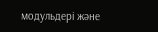модульдері және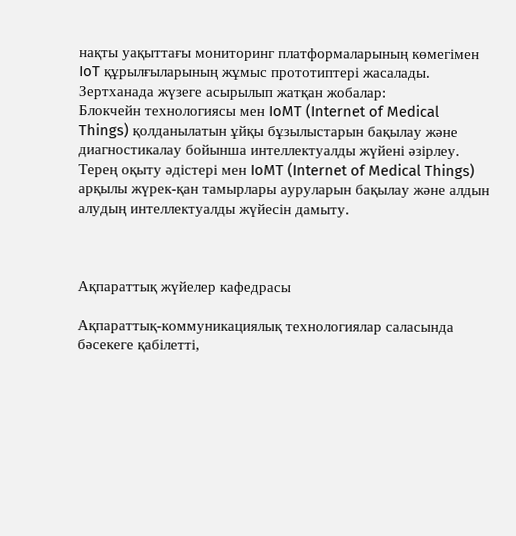нақты уақыттағы мониторинг платформаларының көмегімен IoT құрылғыларының жұмыс прототиптері жасалады.
Зертханада жүзеге асырылып жатқан жобалар:
Блокчейн технологиясы мен IoMT (Internet of Medical Things) қолданылатын ұйқы бұзылыстарын бақылау және диагностикалау бойынша интеллектуалды жүйені әзірлеу.
Терең оқыту әдістері мен IoMT (Internet of Medical Things) арқылы жүрек-қан тамырлары ауруларын бақылау және алдын алудың интеллектуалды жүйесін дамыту.



Ақпараттық жүйелер кафедрасы

Ақпараттық-коммуникациялық технологиялар саласында бәсекеге қабілетті,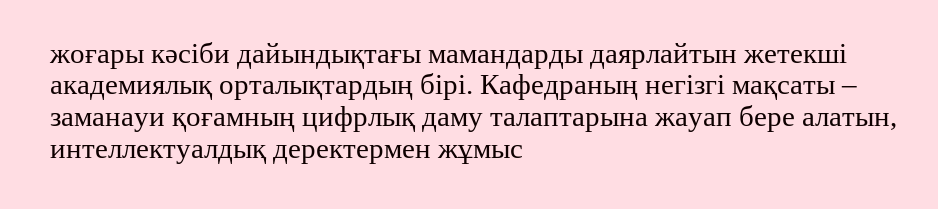жоғары кәсіби дайындықтағы мамандарды даярлайтын жетекші академиялық орталықтардың бірі. Кафедраның негізгі мақсаты – заманауи қоғамның цифрлық даму талаптарына жауап бере алатын, интеллектуалдық деректермен жұмыс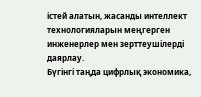істей алатын, жасанды интеллект технологияларын меңгерген инженерлер мен зерттеушілерді даярлау.
Бүгінгі таңда цифрлық экономика,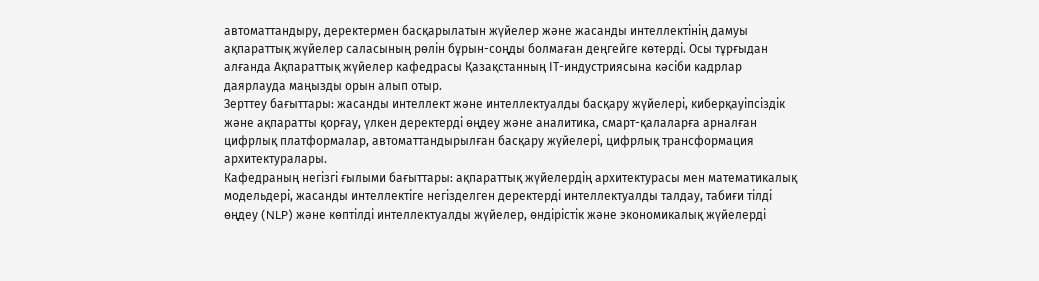автоматтандыру, деректермен басқарылатын жүйелер және жасанды интеллектінің дамуы ақпараттық жүйелер саласының рөлін бұрын-соңды болмаған деңгейге көтерді. Осы тұрғыдан алғанда Ақпараттық жүйелер кафедрасы Қазақстанның ІТ-индустриясына кәсіби кадрлар даярлауда маңызды орын алып отыр.
Зерттеу бағыттары: жасанды интеллект және интеллектуалды басқару жүйелері, киберқауіпсіздік және ақпаратты қорғау, үлкен деректерді өңдеу және аналитика, смарт-қалаларға арналған цифрлық платформалар, автоматтандырылған басқару жүйелері, цифрлық трансформация архитектуралары.
Кафедраның негізгі ғылыми бағыттары: ақпараттық жүйелердің архитектурасы мен математикалық модельдері, жасанды интеллектіге негізделген деректерді интеллектуалды талдау, табиғи тілді өңдеу (NLP) және көптілді интеллектуалды жүйелер, өндірістік және экономикалық жүйелерді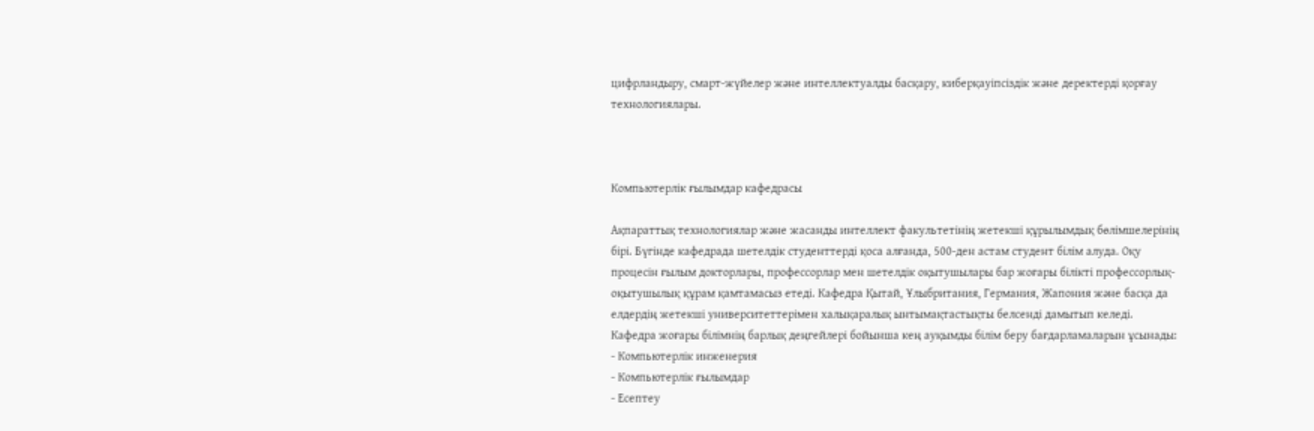цифрландыру, смарт-жүйелер және интеллектуалды басқару, киберқауіпсіздік және деректерді қорғау технологиялары.



Компьютерлік ғылымдар кафедрасы

Ақпараттық технологиялар және жасанды интеллект факультетінің жетекші құрылымдық бөлімшелерінің бірі. Бүгінде кафедрада шетелдік студенттерді қоса алғанда, 500-ден астам студент білім алуда. Оқу процесін ғылым докторлары, профессорлар мен шетелдік оқытушылары бар жоғары білікті профессорлық-оқытушылық құрам қамтамасыз етеді. Кафедра Қытай, Ұлыбритания, Германия, Жапония және басқа да елдердің жетекші университеттерімен халықаралық ынтымақтастықты белсенді дамытып келеді.
Кафедра жоғары білімнің барлық деңгейлері бойынша кең ауқымды білім беру бағдарламаларын ұсынады:
- Компьютерлік инженерия
- Компьютерлік ғылымдар
- Есептеу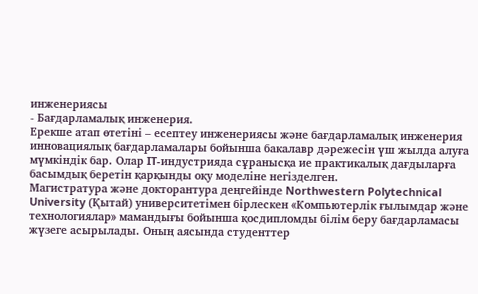инженериясы
- Бағдарламалық инженерия.
Ерекше атап өтетіні – есептеу инженериясы және бағдарламалық инженерия инновациялық бағдарламалары бойынша бакалавр дәрежесін үш жылда алуға мүмкіндік бар. Олар IT-индустрияда сұранысқа ие практикалық дағдыларға басымдық беретін қарқынды оқу моделіне негізделген.
Магистратура және докторантура деңгейінде Northwestern Polytechnical University (Қытай) университетімен бірлескен «Компьютерлік ғылымдар және технологиялар» мамандығы бойынша қосдипломды білім беру бағдарламасы жүзеге асырылады. Оның аясында студенттер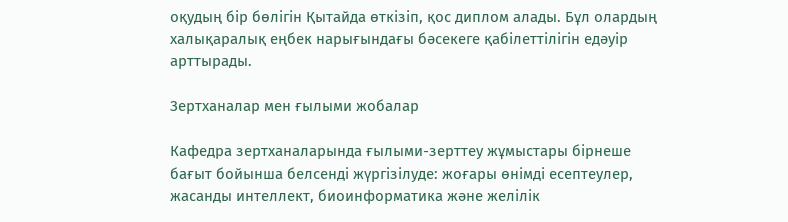оқудың бір бөлігін Қытайда өткізіп, қос диплом алады. Бұл олардың халықаралық еңбек нарығындағы бәсекеге қабілеттілігін едәуір арттырады.

Зертханалар мен ғылыми жобалар

Кафедра зертханаларында ғылыми-зерттеу жұмыстары бірнеше бағыт бойынша белсенді жүргізілуде: жоғары өнімді есептеулер, жасанды интеллект, биоинформатика және желілік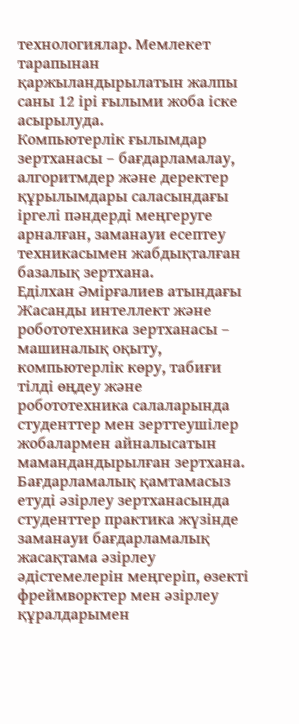технологиялар. Мемлекет тарапынан қаржыландырылатын жалпы саны 12 ірі ғылыми жоба іске асырылуда.
Компьютерлік ғылымдар зертханасы – бағдарламалау, алгоритмдер және деректер құрылымдары саласындағы іргелі пәндерді меңгеруге арналған, заманауи есептеу техникасымен жабдықталған базалық зертхана.
Еділхан Әмірғалиев атындағы Жасанды интеллект және робототехника зертханасы – машиналық оқыту, компьютерлік көру, табиғи тілді өңдеу және робототехника салаларында студенттер мен зерттеушілер жобалармен айналысатын мамандандырылған зертхана.
Бағдарламалық қамтамасыз етуді әзірлеу зертханасында студенттер практика жүзінде заманауи бағдарламалық жасақтама әзірлеу әдістемелерін меңгеріп, өзекті фреймворктер мен әзірлеу құралдарымен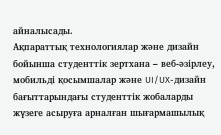айналысады.
Ақпараттық технологиялар және дизайн бойынша студенттік зертхана – веб-әзірлеу, мобильді қосымшалар және UI/UX-дизайн бағыттарындағы студенттік жобаларды жүзеге асыруға арналған шығармашылық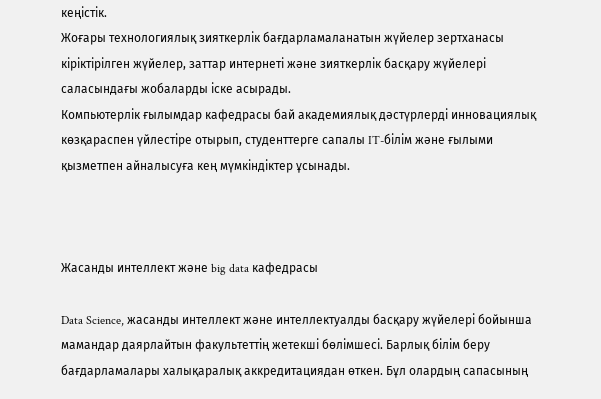кеңістік.
Жоғары технологиялық зияткерлік бағдарламаланатын жүйелер зертханасы кіріктірілген жүйелер, заттар интернеті және зияткерлік басқару жүйелері саласындағы жобаларды іске асырады.
Компьютерлік ғылымдар кафедрасы бай академиялық дәстүрлерді инновациялық көзқараспен үйлестіре отырып, студенттерге сапалы IT-білім және ғылыми қызметпен айналысуға кең мүмкіндіктер ұсынады.



Жасанды интеллект және big data кафедрасы

Data Science, жасанды интеллект және интеллектуалды басқару жүйелері бойынша мамандар даярлайтын факультеттің жетекші бөлімшесі. Барлық білім беру бағдарламалары халықаралық аккредитациядан өткен. Бұл олардың сапасының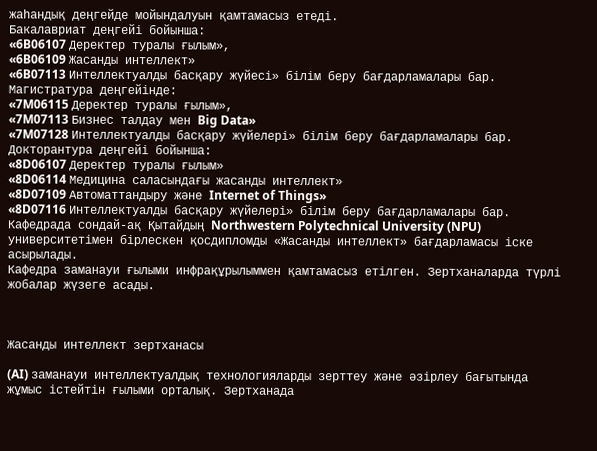жаһандық деңгейде мойындалуын қамтамасыз етеді.
Бакалавриат деңгейі бойынша:
«6B06107 Деректер туралы ғылым»,
«6B06109 Жасанды интеллект»
«6B07113 Интеллектуалды басқару жүйесі» білім беру бағдарламалары бар.
Магистратура деңгейінде:
«7M06115 Деректер туралы ғылым»,
«7M07113 Бизнес талдау мен Big Data»
«7M07128 Интеллектуалды басқару жүйелері» білім беру бағдарламалары бар.
Докторантура деңгейі бойынша:
«8D06107 Деректер туралы ғылым»
«8D06114 Медицина саласындағы жасанды интеллект»
«8D07109 Автоматтандыру және Internet of Things»
«8D07116 Интеллектуалды басқару жүйелері» білім беру бағдарламалары бар. Кафедрада сондай-ақ Қытайдың Northwestern Polytechnical University (NPU) университетімен бірлескен қосдипломды «Жасанды интеллект» бағдарламасы іске асырылады.
Кафедра заманауи ғылыми инфрақұрылыммен қамтамасыз етілген. Зертханаларда түрлі жобалар жүзеге асады.



Жасанды интеллект зертханасы

(AI) заманауи интеллектуалдық технологияларды зерттеу және әзірлеу бағытында жұмыс істейтін ғылыми орталық. Зертханада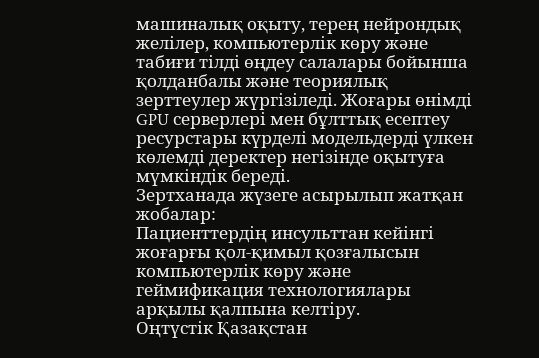машиналық оқыту, терең нейрондық желілер, компьютерлік көру және табиғи тілді өңдеу салалары бойынша қолданбалы және теориялық зерттеулер жүргізіледі. Жоғары өнімді GPU серверлері мен бұлттық есептеу ресурстары күрделі модельдерді үлкен көлемді деректер негізінде оқытуға мүмкіндік береді.
Зертханада жүзеге асырылып жатқан жобалар:
Пациенттердің инсульттан кейінгі жоғарғы қол-қимыл қозғалысын компьютерлік көру және геймификация технологиялары арқылы қалпына келтіру.
Оңтүстік Қазақстан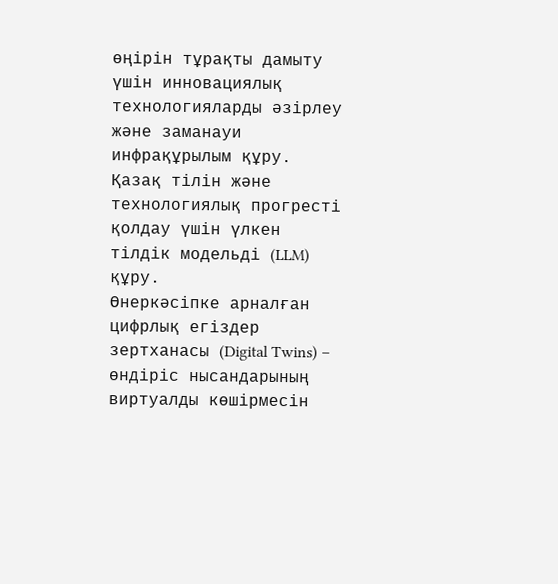өңірін тұрақты дамыту үшін инновациялық технологияларды әзірлеу және заманауи инфрақұрылым құру.
Қазақ тілін және технологиялық прогресті қолдау үшін үлкен тілдік модельді (LLM) құру.
Өнеркәсіпке арналған цифрлық егіздер зертханасы (Digital Twins) – өндіріс нысандарының виртуалды көшірмесін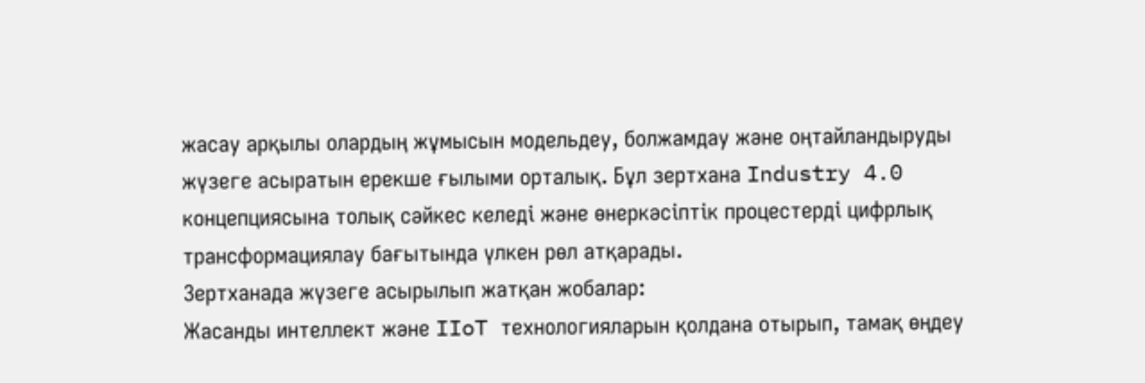жасау арқылы олардың жұмысын модельдеу, болжамдау және оңтайландыруды жүзеге асыратын ерекше ғылыми орталық. Бұл зертхана Industry 4.0 концепциясына толық сәйкес келеді және өнеркәсіптік процестерді цифрлық трансформациялау бағытында үлкен рөл атқарады.
Зертханада жүзеге асырылып жатқан жобалар:
Жасанды интеллект және IIoT технологияларын қолдана отырып, тамақ өңдеу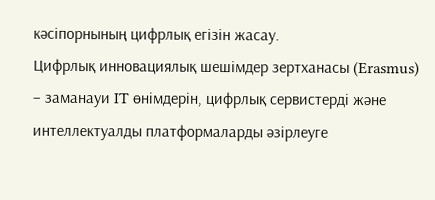кәсіпорнының цифрлық егізін жасау.
Цифрлық инновациялық шешімдер зертханасы (Erasmus) – заманауи IT өнімдерін, цифрлық сервистерді және интеллектуалды платформаларды әзірлеуге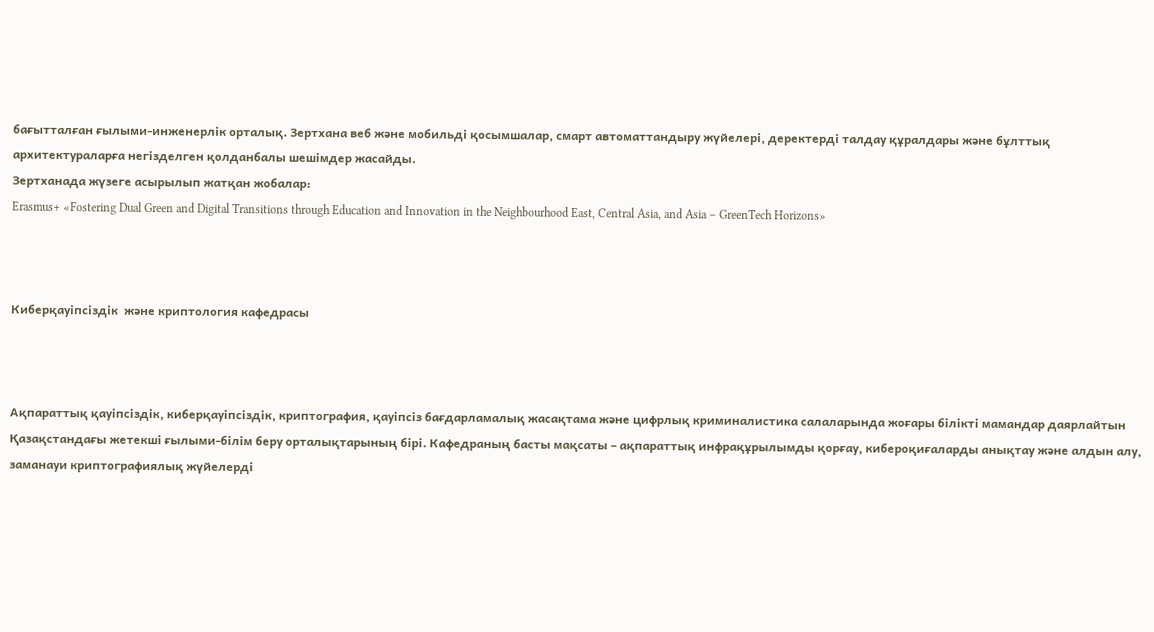бағытталған ғылыми-инженерлік орталық. Зертхана веб және мобильді қосымшалар, смарт автоматтандыру жүйелері, деректерді талдау құралдары және бұлттық архитектураларға негізделген қолданбалы шешімдер жасайды.
Зертханада жүзеге асырылып жатқан жобалар:
Erasmus+ «Fostering Dual Green and Digital Transitions through Education and Innovation in the Neighbourhood East, Central Asia, and Asia – GreenTech Horizons»



Киберқауіпсіздік  және криптология кафедрасы



Ақпараттық қауіпсіздік, киберқауіпсіздік, криптография, қауіпсіз бағдарламалық жасақтама және цифрлық криминалистика салаларында жоғары білікті мамандар даярлайтын Қазақстандағы жетекші ғылыми-білім беру орталықтарының бірі. Кафедраның басты мақсаты – ақпараттық инфрақұрылымды қорғау, кибероқиғаларды анықтау және алдын алу, заманауи криптографиялық жүйелерді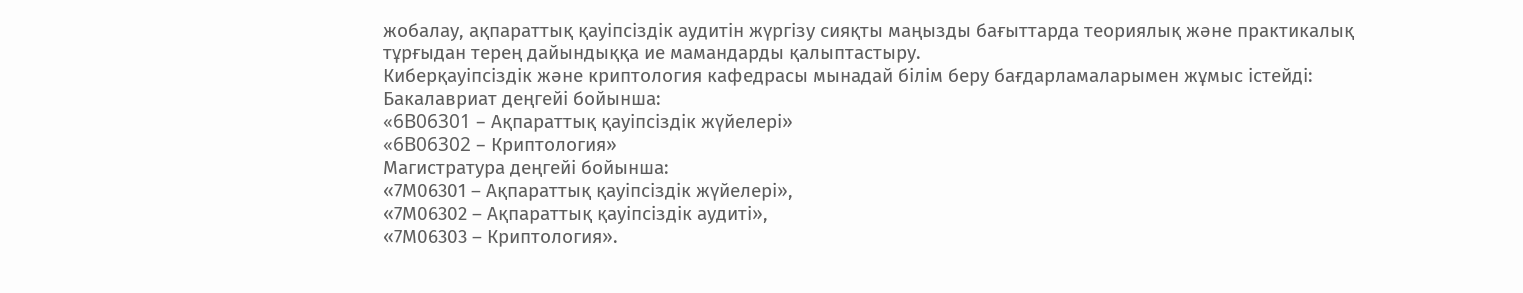жобалау, ақпараттық қауіпсіздік аудитін жүргізу сияқты маңызды бағыттарда теориялық және практикалық тұрғыдан терең дайындыққа ие мамандарды қалыптастыру.
Киберқауіпсіздік және криптология кафедрасы мынадай білім беру бағдарламаларымен жұмыс істейді:
Бакалавриат деңгейі бойынша:
«6B06301 – Ақпараттық қауіпсіздік жүйелері»
«6B06302 – Криптология»
Магистратура деңгейі бойынша:
«7М06301 – Ақпараттық қауіпсіздік жүйелері»,
«7М06302 – Ақпараттық қауіпсіздік аудиті»,
«7М06303 – Криптология».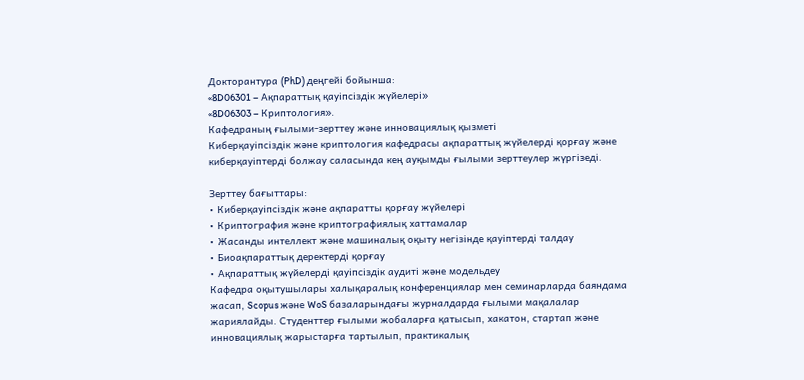Докторантура (PhD) деңгейі бойынша:
«8D06301 – Ақпараттық қауіпсіздік жүйелері»
«8D06303 – Криптология».
Кафедраның ғылыми-зерттеу және инновациялық қызметі
Киберқауіпсіздік және криптология кафедрасы ақпараттық жүйелерді қорғау және киберқауіптерді болжау саласында кең ауқымды ғылыми зерттеулер жүргізеді.

Зерттеу бағыттары:
• Киберқауіпсіздік және ақпаратты қорғау жүйелері
• Криптография және криптографиялық хаттамалар
• Жасанды интеллект және машиналық оқыту негізінде қауіптерді талдау
• Биоақпараттық деректерді қорғау
• Ақпараттық жүйелерді қауіпсіздік аудиті және модельдеу
Кафедра оқытушылары халықаралық конференциялар мен семинарларда баяндама жасап, Scopus және WoS базаларындағы журналдарда ғылыми мақалалар жариялайды. Студенттер ғылыми жобаларға қатысып, хакатон, стартап және инновациялық жарыстарға тартылып, практикалық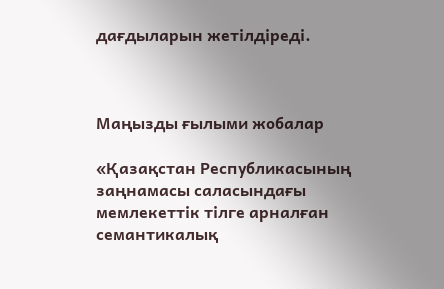дағдыларын жетілдіреді.



Маңызды ғылыми жобалар

«Қазақстан Республикасының заңнамасы саласындағы мемлекеттік тілге арналған семантикалық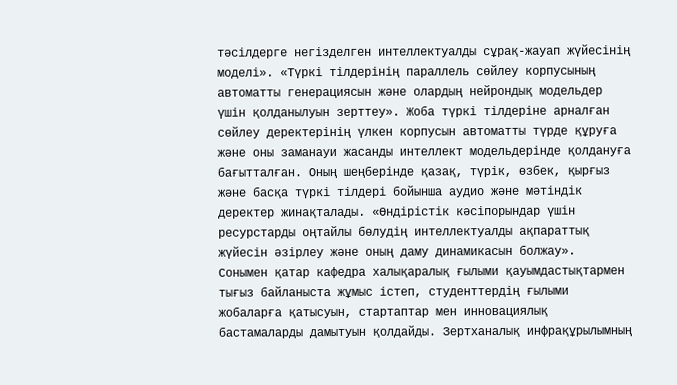тәсілдерге негізделген интеллектуалды сұрақ-жауап жүйесінің моделі». «Түркі тілдерінің параллель сөйлеу корпусының автоматты генерациясын және олардың нейрондық модельдер үшін қолданылуын зерттеу». Жоба түркі тілдеріне арналған сөйлеу деректерінің үлкен корпусын автоматты түрде құруға және оны заманауи жасанды интеллект модельдерінде қолдануға бағытталған. Оның шеңберінде қазақ, түрік, өзбек, қырғыз және басқа түркі тілдері бойынша аудио және мәтіндік деректер жинақталады. «Өндірістік кәсіпорындар үшін ресурстарды оңтайлы бөлудің интеллектуалды ақпараттық жүйесін әзірлеу және оның даму динамикасын болжау».
Сонымен қатар кафедра халықаралық ғылыми қауымдастықтармен тығыз байланыста жұмыс істеп, студенттердің ғылыми жобаларға қатысуын, стартаптар мен инновациялық бастамаларды дамытуын қолдайды. Зертханалық инфрақұрылымның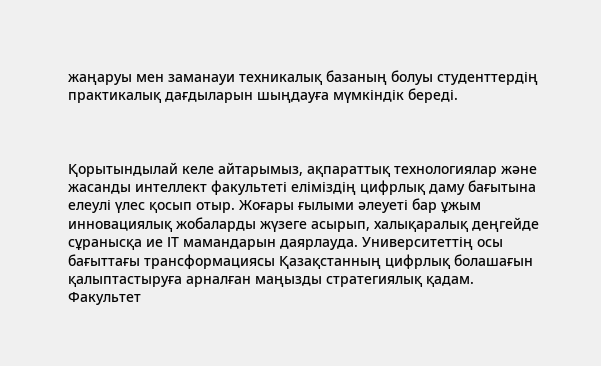жаңаруы мен заманауи техникалық базаның болуы студенттердің практикалық дағдыларын шыңдауға мүмкіндік береді.



Қорытындылай келе айтарымыз, ақпараттық технологиялар және жасанды интеллект факультеті еліміздің цифрлық даму бағытына елеулі үлес қосып отыр. Жоғары ғылыми әлеуеті бар ұжым инновациялық жобаларды жүзеге асырып, халықаралық деңгейде сұранысқа ие ІТ мамандарын даярлауда. Университеттің осы бағыттағы трансформациясы Қазақстанның цифрлық болашағын қалыптастыруға арналған маңызды стратегиялық қадам.
Факультет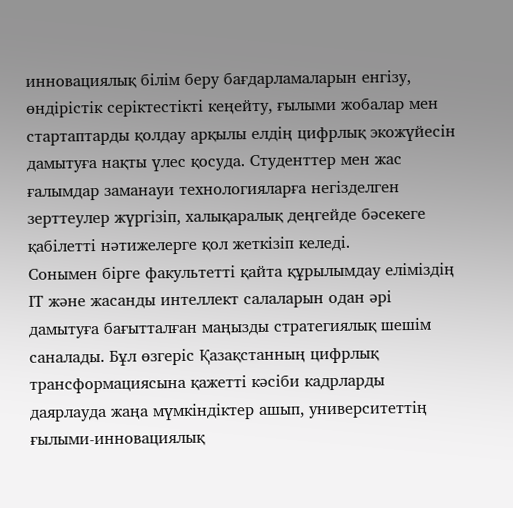инновациялық білім беру бағдарламаларын енгізу, өндірістік серіктестікті кеңейту, ғылыми жобалар мен стартаптарды қолдау арқылы елдің цифрлық экожүйесін дамытуға нақты үлес қосуда. Студенттер мен жас ғалымдар заманауи технологияларға негізделген зерттеулер жүргізіп, халықаралық деңгейде бәсекеге қабілетті нәтижелерге қол жеткізіп келеді.
Сонымен бірге факультетті қайта құрылымдау еліміздің ІТ және жасанды интеллект салаларын одан әрі дамытуға бағытталған маңызды стратегиялық шешім саналады. Бұл өзгеріс Қазақстанның цифрлық трансформациясына қажетті кәсіби кадрларды даярлауда жаңа мүмкіндіктер ашып, университеттің ғылыми-инновациялық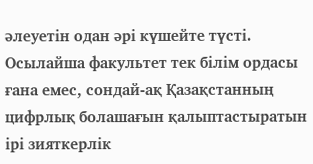әлеуетін одан әрі күшейте түсті. Осылайша факультет тек білім ордасы ғана емес, сондай-ақ Қазақстанның цифрлық болашағын қалыптастыратын ірі зияткерлік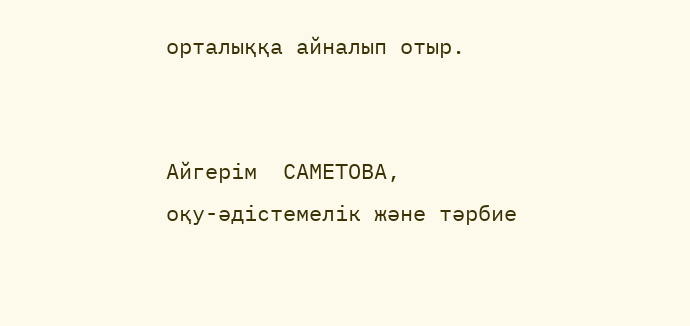орталыққа айналып отыр.


Айгерім  САМЕТОВА,
оқу-әдістемелік және тәрбие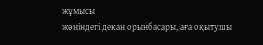жұмысы
жөніндегі декан орынбасары, аға оқытушы